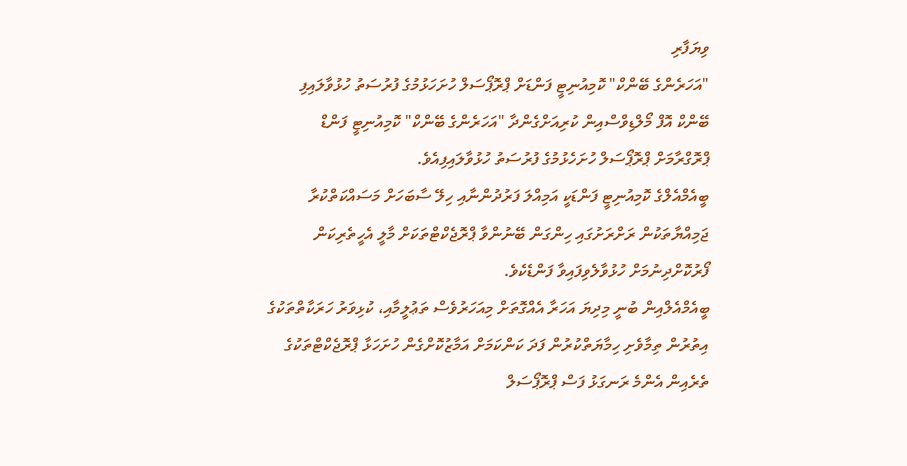ވިޔަފާރި
"އަހަރެންގެ ބޭންކް" ކޮމިއުނިޓީ ފަންޑަށް ޕްރޮޕޯސަލް ހުށަހަޅުމުގެ ފުރުސަތު ހުޅުވާލައިފި
ބޭންކް އޮފް މޯލްޑިވްސްއިން ކުރިއަށްގެންދާ "އަހަރެންގެ ބޭންކް" ކޮމިއުނިޓީ ފަންޑް ޕްރޮގްރާމަށް ޕްރޮޕޯސަލް ހުށަހެޅުމުގެ ފުރުސަތު ހުޅުވާލައިފިއެވެ.
ބީއެމްއެލްގެ ކޮމިއުނިޓީ ފަންޑަކީ އަމިއްލަ ފަރުދުންނާއި ހިލޭ ސާބަހަށް މަސައްކަތްކުރާ ޖަމިއްޔާތަކުން ރަށްރަށުގައި ހިންގަން ބޭނުންވާ ޕްރޮޖެކްޓްތަކަށް މާލީ އެހީތެރިކަން ފޯރުކޮށްދިނުމަށް ހުޅުވާލެވިފައިވާ ފަންޑެކެވެ.
ބީއެމްއެލްއިން ބުނީ މިދިޔަ އަހަރާ އެއްގޮތަށް މިއަހަރުވެސް ތަޢުލީމާއި، ކުޅިވަރު ހަރަކާތްތަކުގެ އިތުރުން ތިމާވެށި ހިމާޔަތްކުރުން ފަދަ ކަންކަމަށް އަމާޒުކޮށްގެން ހުށަހަޅާ ޕްރޮޖެކްޓްތަކުގެ ތެރެއިން އެންމެ ރަނގަޅު ފަސް ޕްރޮޕޯސަލް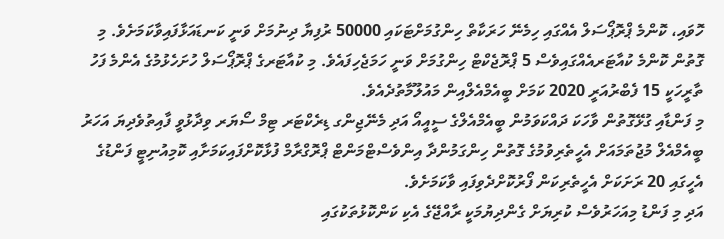ހޮވައި، ކޮންމެ ޕްރޮޕޯސަލް އެއްގައި ހިމެނޭ ހަރަކާތް ހިންގުމަށްޓަކައި 50000 ރުފިޔާ ދިނުމަށް ވަނީ ކަނޑައަޅާފައިވާކަމަށެވެ. މި ގޮތުން ކޮންމެ ކުއާޓަރއެއްގައިވެސް 5 ޕްރޮޖެކްޓް ހިންގުމަށް ވަނީ ހަމަޖެހިފައެވެ. މި ކުއާޓަރގެ ޕްރޮޕޯސަލް ހުށަހެޅުމުގެ އެންމެ ފަހު ތާރީހަކީ 15 ފެބްރުއަރީ 2020 ކަމަށް ބީއެމްއެލްއިން މައުލޫމާތުދެއެވެ.
މި ފަންޑާއި ގުޅޭގޮތުން ވާހަކަ ދައްކަވަމުން ބީއެމްއެލްގެ ސީއީއޯ އަދި މެނޭޖިންގ ޑިރެކްޓަރ ޓިމް ސޯޔަރ ވިދާޅުވީ ފާއިތުވެދިޔަ އަހަރު ބީއެމްއެލް މުޖުތަމައަށް އެހީތެރިވުމުގެ ގޮތުން ހިންގަމުންދާ އިންވެސްޓްމަންޓް ޕްރޮގްރާމް ފުޅާކޮށްފައިކަމަށާއި ކޮމިއުނިޓީ ފަންޑުގެ އެހީގައި 20 ރަށަކަށް އެހީތެރިކަން ފޯރުކޮށްދެވިފައި ވާކަމަށެވެ.
އަދި މި ފަންޑު މިއަހަރުވެސް ކުރިޔަށް ގެންދިޔުމަކީ ރާއްޖޭގެ އެކި ކަންކޮޅުތަކުގައި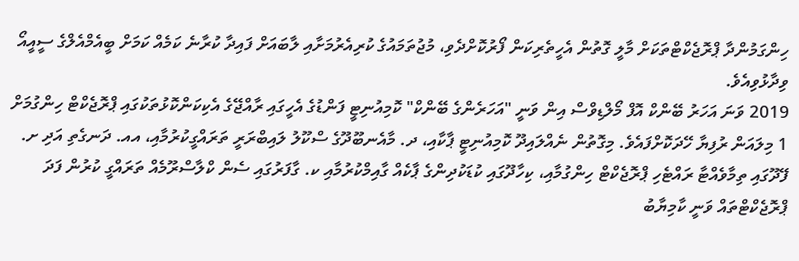ހިންގަމުންދާ ޕްރޮޖެކްޓްތަކަށް މާލީ ގޮތުން އެހީތެރިކަން ފޯރުކޮށްދެވި، މުޖުތަމައުގެ ކުރިއެރުމަށާއި ލާބައަށް ފައިދާ ކުރާނެ ކަމެއް ކަމަށް ބީއެމްއެލްގެ ސީއީއޯ ވިދާޅުވިއެވެ.
2019 ވަނަ އަހަރު ބޭންކް އޮފް މޯލްޑިވްސް އިން ވަނީ "އަހަރެންގެ ބޭންކް" ކޮމިއުނިޓީ ފަންޑުގެ އެހީގައި ރާއްޖޭގެ އެކިކަންކޮޅުތަކުގައި ޕްރޮޖެކްޓް ހިންގުމަށް 1 މިލައަން ރުފިޔާ ހޭދަކޮށްފައެވެ. މިގޮތުން ނެއްލައިދޫ ކޮމިއުނިޓީ ޕާކާއި، ދ. މާއެނބޫދޫގެ ސްކޫލު ލައިބްރަރީ ތަރައްގީކުރުމާއި، އއ. ދަނގެތި އަދި ށ. ފޭދޫގައި ތިމާވެއްޓާ ރައްޓެހި ޕްރޮޖެކްޓް ހިންގުމާއި، ކިހާދޫގައި ކުޑަކުދިންގެ ޕާކެއް ގާއިމްކުރުމާއި ކ. ގާފަރުގައި ސެން ކްލާސްރޫމެއް ތަރައްގީ ކުރުން ފަދަ ޕްރޮޖެކްޓްތައް ވަނީ ކާމިޔާބު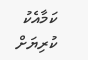ކަމާއެކު ކުރިޔަށް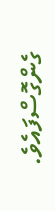ގެންގޮސްފައެވެ.